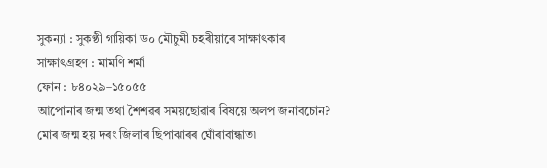সুকন্যা : সুকণ্ঠী গায়িকা ড০ মৌচুমী চহৰীয়াৰে সাক্ষাৎকাৰ
সাক্ষাৎগ্রহণ : মামণি শর্মা
ফোন : ৮৪০২৯–১৫০৫৫
আপোনাৰ জন্ম তথা শৈশৱৰ সময়ছোৱাৰ বিষয়ে অলপ জনাবচোন?
মোৰ জন্ম হয় দৰং জিলাৰ ছিপাঝাৰৰ ঘোঁৰাবান্ধাত৷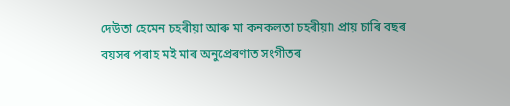দেউতা হেমেন চহৰীয়া আৰু মা কনকলতা চহৰীয়া৷ প্রায় চাৰি বছৰ বয়সৰ পৰাহ মই মাৰ অনুপ্রেৰণাত সংগীতৰ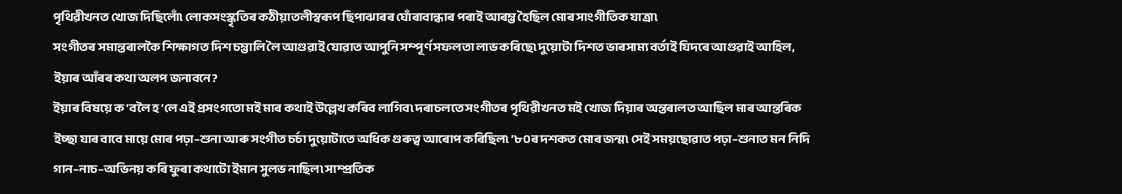পৃথিৱীখনত খোজ দিছিলোঁ৷ লোকসংস্কৃতিৰ কঠীয়াতলীস্বৰূপ ছিপাঝাৰৰ ঘোঁৰাবান্ধাৰ পৰাই আৰম্ভ হৈছিল মোৰ সাংগীতিক যাত্রা৷
সংগীতৰ সমান্তৰালকৈ শিক্ষাগত দিশ চম্ভালি লৈ আগুৱাই যোৱাত আপুনি সম্পূর্ণ সফলতা লাভ কৰিছে৷ দুয়োটা দিশত ভাৰসাম্য বর্তাই যিদৰে আগুৱাই আহিল, ইয়াৰ আঁৰৰ কথা অলপ জনাবনে?
ইয়াৰ বিষয়ে ক’বলৈ হ’লে এই প্রসংগতো মই মাৰ কথাই উল্লেখ কৰিব লাগিব৷ দৰাচলতে সংগীতৰ পৃথিৱীখনত মই খোজ দিয়াৰ অন্তৰালত আছিল মাৰ আন্তৰিক ইচ্ছা যাৰ বাবে মায়ে মোৰ পঢ়া–শুনা আৰু সংগীত চর্চা দুয়োটাতে অধিক গুৰুত্ব আৰোপ কৰিছিল৷ ’৮০ৰ দশকত মোৰ জন্ম৷ সেই সময়ছোৱাত পঢ়া–শুনাত মন নিদি গান–নাচ–অভিনয় কৰি ফুৰা কথাটো ইমান সুলভ নাছিল৷ সাম্প্রতিক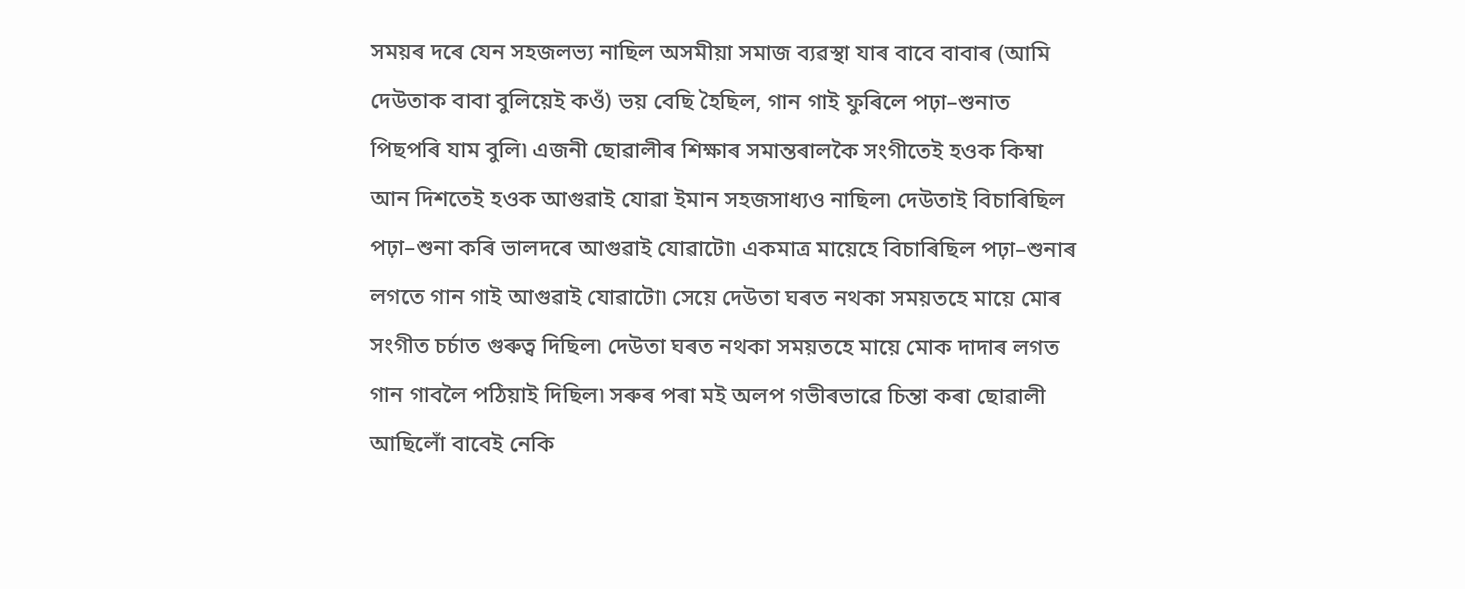সময়ৰ দৰে যেন সহজলভ্য নাছিল অসমীয়া সমাজ ব্যৱস্থা যাৰ বাবে বাবাৰ (আমি দেউতাক বাবা বুলিয়েই কওঁ) ভয় বেছি হৈছিল, গান গাই ফুৰিলে পঢ়া–শুনাত পিছপৰি যাম বুলি৷ এজনী ছোৱালীৰ শিক্ষাৰ সমান্তৰালকৈ সংগীতেই হওক কিম্বা আন দিশতেই হওক আগুৱাই যোৱা ইমান সহজসাধ্যও নাছিল৷ দেউতাই বিচাৰিছিল পঢ়া–শুনা কৰি ভালদৰে আগুৱাই যোৱাটো৷ একমাত্র মায়েহে বিচাৰিছিল পঢ়া–শুনাৰ লগতে গান গাই আগুৱাই যোৱাটো৷ সেয়ে দেউতা ঘৰত নথকা সময়তহে মায়ে মোৰ সংগীত চর্চাত গুৰুত্ব দিছিল৷ দেউতা ঘৰত নথকা সময়তহে মায়ে মোক দাদাৰ লগত গান গাবলৈ পঠিয়াই দিছিল৷ সৰুৰ পৰা মই অলপ গভীৰভাৱে চিন্তা কৰা ছোৱালী আছিলোঁ বাবেই নেকি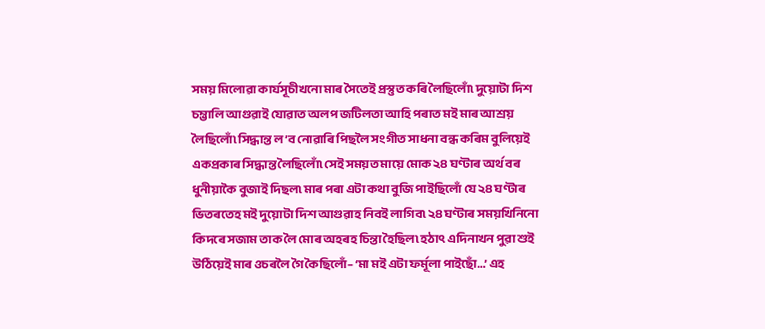সময় মিলোৱা কার্যসূচীখনো মাৰ সৈতেই প্রস্তুত কৰি লৈছিলোঁ৷ দুয়োটা দিশ চম্ভালি আগুৱাই যোৱাত অলপ জটিলতা আহি পৰাত মই মাৰ আশ্রয় লৈছিলোঁ৷ সিদ্ধান্ত ল’ব নোৱাৰি পিছলৈ সংগীত সাধনা বন্ধ কৰিম বুলিয়েই একপ্রকাৰ সিদ্ধান্ত লৈছিলোঁ৷ সেই সময়ত মায়ে মোক ২৪ ঘণ্টাৰ অর্থ বৰ ধুনীয়াকৈ বুজাই দিছল৷ মাৰ পৰা এটা কথা বুজি পাইছিলোঁ যে ২৪ ঘণ্টাৰ ভিতৰতেহ মই দুয়োটা দিশ আগুৱাহ নিবই লাগিব৷ ২৪ ঘণ্টাৰ সময়খিনিনো কিদৰে সজাম তাক লৈ মোৰ অহৰহ চিন্তা হৈছিল৷ হঠাৎ এদিনাখন পুৱা শুই উঠিয়েই মাৰ ওচৰলৈ গৈ কৈছিলোঁ– ‘মা মই এটা ফর্মূলা পাইছোঁ…’ এহ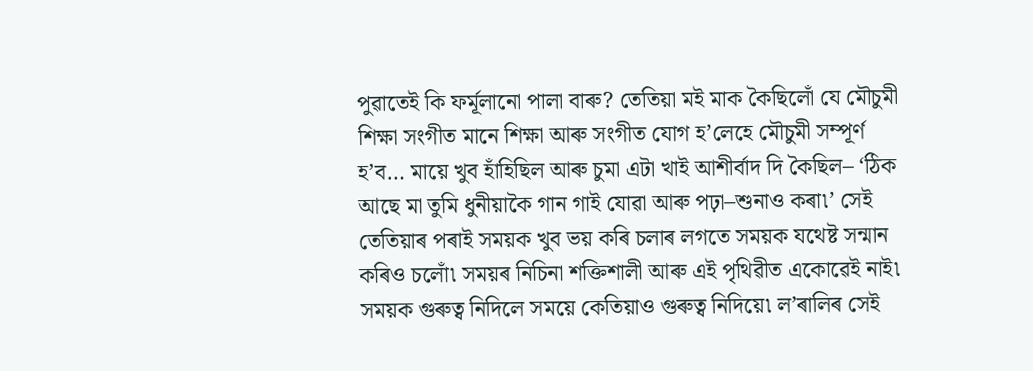পুৱাতেই কি ফর্মূলানো পালা বাৰু? তেতিয়া মই মাক কৈছিলোঁ যে মৌচুমী শিক্ষা সংগীত মানে শিক্ষা আৰু সংগীত যোগ হ’লেহে মৌচুমী সম্পূর্ণ হ’ব… মায়ে খুব হাঁহিছিল আৰু চুমা এটা খাই আশীর্বাদ দি কৈছিল– ‘ঠিক আছে মা তুমি ধুনীয়াকৈ গান গাই যোৱা আৰু পঢ়া–শুনাও কৰা৷’ সেই তেতিয়াৰ পৰাই সময়ক খুব ভয় কৰি চলাৰ লগতে সময়ক যথেষ্ট সন্মান কৰিও চলোঁ৷ সময়ৰ নিচিনা শক্তিশালী আৰু এই পৃথিৱীত একোৱেই নাই৷ সময়ক গুৰুত্ব নিদিলে সময়ে কেতিয়াও গুৰুত্ব নিদিয়ে৷ ল’ৰালিৰ সেই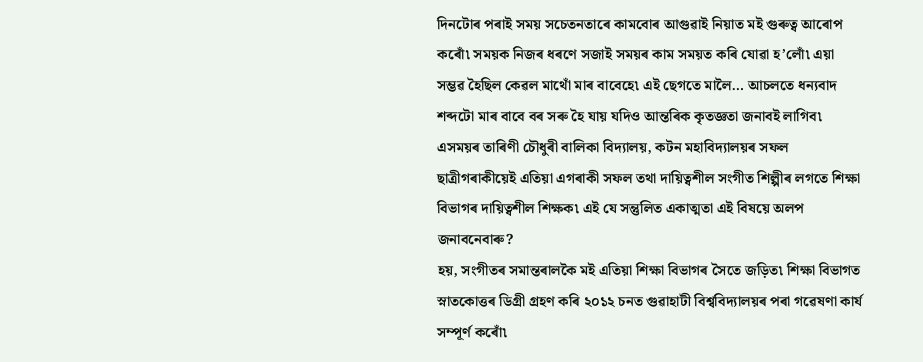দিনটোৰ পৰাই সময় সচেতনতাৰে কামবোৰ আগুৱাই নিয়াত মই গুৰুত্ব আৰোপ কৰোঁ৷ সময়ক নিজৰ ধৰণে সজাই সময়ৰ কাম সময়ত কৰি যোৱা হ’লোঁ৷ এয়া সম্ভৱ হৈছিল কেৱল মাথোঁ মাৰ বাবেহে৷ এই ছেগতে মালৈ… আচলতে ধন্যবাদ শব্দটো মাৰ বাবে বৰ সৰু হৈ যায় যদিও আন্তৰিক কৃতজ্ঞতা জনাবই লাগিব৷
এসময়ৰ তাৰিণী চৌধুৰী বালিকা বিদ্যালয়, কটন মহাবিদ্যালয়ৰ সফল ছাত্রীগৰাকীয়েই এতিয়া এগৰাকী সফল তথা দায়িত্বশীল সংগীত শিল্পীৰ লগতে শিক্ষা বিভাগৰ দায়িত্বশীল শিক্ষক৷ এই যে সন্তুলিত একাত্মতা এই বিষয়ে অলপ জনাবনেবাৰু?
হয়, সংগীতৰ সমান্তৰালকৈ মই এতিয়া শিক্ষা বিভাগৰ সৈতে জড়িত৷ শিক্ষা বিভাগত স্নাতকোত্তৰ ডিগ্রী গ্রহণ কৰি ২০১২ চনত গুৱাহাটী বিশ্ববিদ্যালয়ৰ পৰা গৱেষণা কার্য সম্পূর্ণ কৰোঁ৷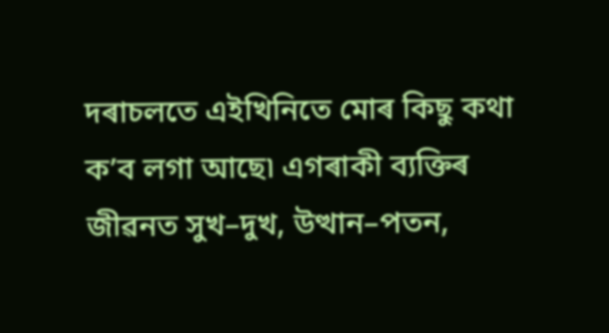দৰাচলতে এইখিনিতে মোৰ কিছু কথা ক’ব লগা আছে৷ এগৰাকী ব্যক্তিৰ জীৱনত সুখ–দুখ, উত্থান–পতন,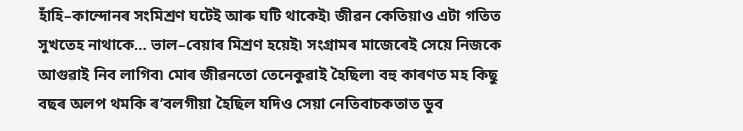হাঁহি–কান্দোনৰ সংমিশ্রণ ঘটেই আৰু ঘটি থাকেই৷ জীৱন কেতিয়াও এটা গতিত সুখতেহ নাথাকে… ভাল–বেয়াৰ মিশ্রণ হয়েই৷ সংগ্রামৰ মাজেৰেই সেয়ে নিজকে আগুৱাই নিব লাগিব৷ মোৰ জীৱনতো তেনেকুৱাই হৈছিল৷ বহু কাৰণত মহ কিছু বছৰ অলপ থমকি ৰ’বলগীয়া হৈছিল যদিও সেয়া নেতিবাচকতাত ডুব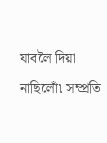যাবলৈ দিয়া নাছিলোঁ৷ সম্প্রতি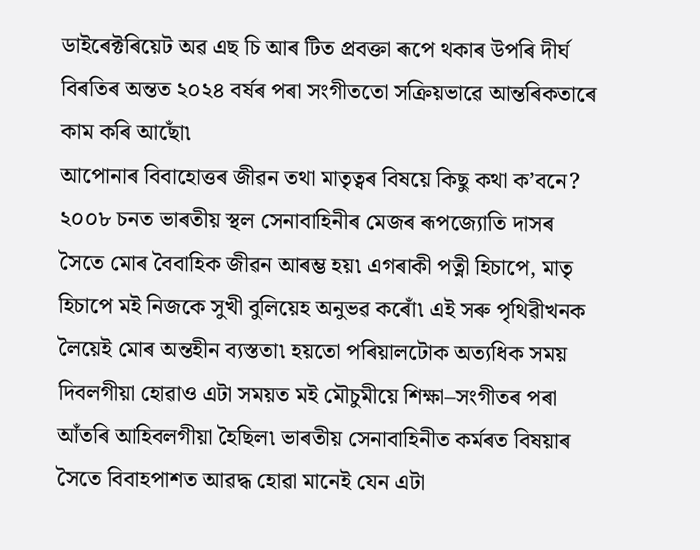ডাইৰেক্টৰিয়েট অৱ এছ চি আৰ টিত প্রবক্তা ৰূপে থকাৰ উপৰি দীর্ঘ বিৰতিৰ অন্তত ২০২৪ বর্ষৰ পৰা সংগীততো সক্রিয়ভাৱে আন্তৰিকতাৰে কাম কৰি আছোঁ৷
আপোনাৰ বিবাহোত্তৰ জীৱন তথা মাতৃত্বৰ বিষয়ে কিছু কথা ক’বনে?
২০০৮ চনত ভাৰতীয় স্থল সেনাবাহিনীৰ মেজৰ ৰূপজ্যোতি দাসৰ সৈতে মোৰ বৈবাহিক জীৱন আৰম্ভ হয়৷ এগৰাকী পত্নী হিচাপে, মাতৃ হিচাপে মই নিজকে সুখী বুলিয়েহ অনুভৱ কৰোঁ৷ এই সৰু পৃথিৱীখনক লৈয়েই মোৰ অন্তহীন ব্যস্ততা৷ হয়তো পৰিয়ালটোক অত্যধিক সময় দিবলগীয়া হোৱাও এটা সময়ত মই মৌচুমীয়ে শিক্ষা–সংগীতৰ পৰা আঁতৰি আহিবলগীয়া হৈছিল৷ ভাৰতীয় সেনাবাহিনীত কর্মৰত বিষয়াৰ সৈতে বিবাহপাশত আৱদ্ধ হোৱা মানেই যেন এটা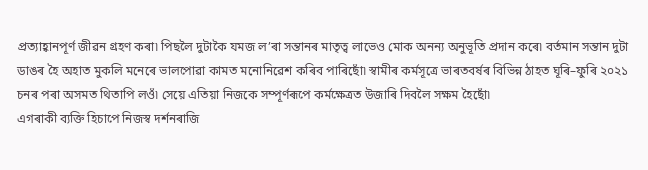প্রত্যাহ্বানপূর্ণ জীৱন গ্রহণ কৰা৷ পিছলৈ দুটাকৈ যমজ ল’ৰা সন্তানৰ মাতৃত্ব লাভেও মোক অনন্য অনুভূতি প্রদান কৰে৷ বর্তমান সন্তান দুটা ডাঙৰ হৈ অহাত মুকলি মনেৰে ভালপোৱা কামত মনোনিৱেশ কৰিব পাৰিছোঁ৷ স্বামীৰ কর্মসূত্রে ভাৰতবর্ষৰ বিভিন্ন ঠাহত ঘূৰি–ফুৰি ২০২১ চনৰ পৰা অসমত থিতাপি লওঁ৷ সেয়ে এতিয়া নিজকে সম্পূর্ণৰূপে কর্মক্ষেত্রত উজাৰি দিবলৈ সক্ষম হৈছোঁ৷
এগৰাকী ব্যক্তি হিচাপে নিজস্ব দর্শনৰাজি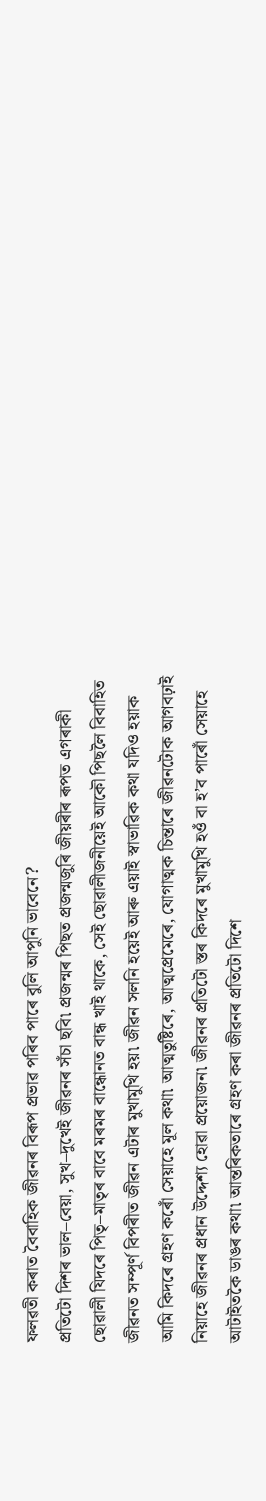ফলৱতী কৰাত বৈবাহিক জীৱনৰ বিৰূপ প্রভাৱ পৰিব পাৰে বুলি আপুনি ভাবেনে?
প্রতিটো দিশৰ ভাল–বেয়া, সুখ–দুখেই জীৱনৰ সঁচা ছবি৷ প্রজন্মৰ পিছত প্রজন্মজুৰি জীয়ৰীৰ ৰূপত এগৰাকী ছোৱালী যিদৰে পিতৃ–মাতৃৰ বাবে মৰমৰ বান্ধোনত বান্ধ খাই থাকে, সেই ছোৱালীজনীয়েই আকৌ পিছলৈ বিবাহিত জীৱনত সম্পূর্ণ বিপৰীত জীৱন এটাৰ মুখামুখি হয়৷ জীৱন সলনি হয়েই আৰু এয়াই স্বাভাৱিক কথা যদিও হয়াক আমি কিদৰে গ্রহণ কৰোঁ সেয়াহে মূল কথা৷ আত্মতুষ্টিৰে, আত্মপ্রেমেৰে, যোগাত্মক চিন্তাৰে জীৱনটোক আগবঢ়াই নিয়াহে জীৱনৰ প্রধান উদ্দেশ্য হোৱা প্রয়োজন৷ জীৱনৰ প্রতিটো স্তৰ কিদৰে মুখামুখি হওঁ বা হ’ব পাৰোঁ সেয়াহে আটাইতকৈ ডাঙৰ কথা৷ আন্তৰিকতাৰে গ্রহণ কৰা জীৱনৰ প্রতিটো দিশে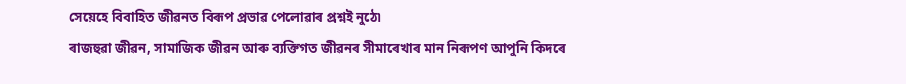সেয়েহে বিবাহিত জীৱনত বিৰূপ প্রভাৱ পেলোৱাৰ প্রশ্নই নুঠে৷
ৰাজহুৱা জীৱন, সামাজিক জীৱন আৰু ব্যক্তিগত জীৱনৰ সীমাৰেখাৰ মান নিৰূপণ আপুনি কিদৰে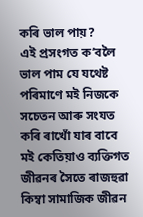কৰি ভাল পায়?
এই প্রসংগত ক’বলৈ ভাল পাম যে যথেষ্ট পৰিমাণে মই নিজকে সচেতন আৰু সংযত কৰি ৰাখোঁ যাৰ বাবে মই কেতিয়াও ব্যক্তিগত জীৱনৰ সৈতে ৰাজহুৱা কিম্বা সামাজিক জীৱন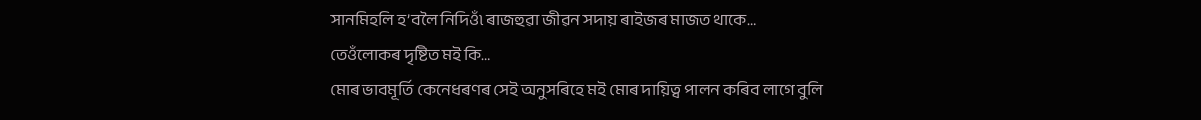সানমিহলি হ’বলৈ নিদিওঁ৷ ৰাজহুৱা জীৱন সদায় ৰাইজৰ মাজত থাকে…
তেওঁলোকৰ দৃষ্টিত মই কি…
মোৰ ভাবমূর্তি কেনেধৰণৰ সেই অনুসৰিহে মই মোৰ দায়িত্ব পালন কৰিব লাগে বুলি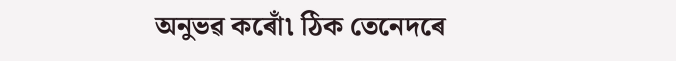অনুভৱ কৰোঁ৷ ঠিক তেনেদৰে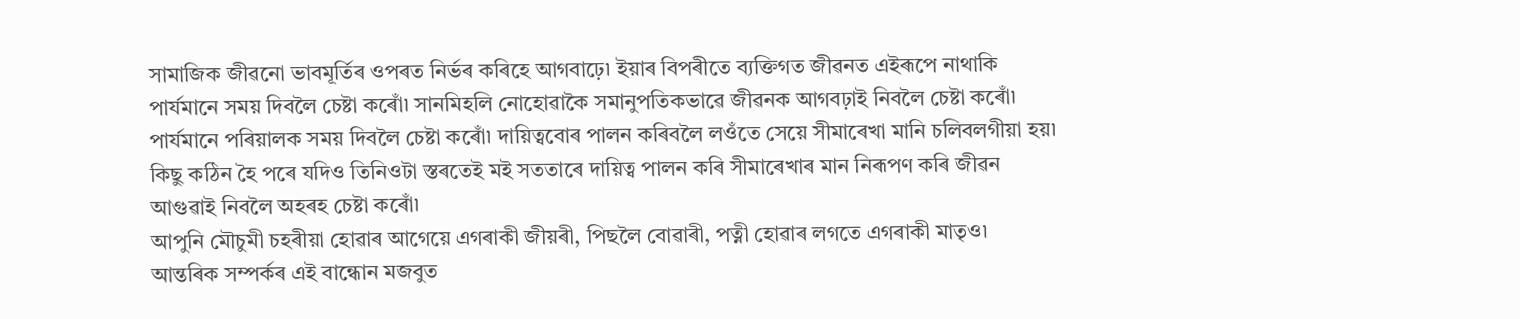সামাজিক জীৱনো ভাবমূর্তিৰ ওপৰত নির্ভৰ কৰিহে আগবাঢ়ে৷ ইয়াৰ বিপৰীতে ব্যক্তিগত জীৱনত এইৰূপে নাথাকি পার্যমানে সময় দিবলৈ চেষ্টা কৰোঁ৷ সানমিহলি নোহোৱাকৈ সমানুপতিকভাৱে জীৱনক আগবঢ়াই নিবলৈ চেষ্টা কৰোঁ৷ পার্যমানে পৰিয়ালক সময় দিবলৈ চেষ্টা কৰোঁ৷ দায়িত্ববোৰ পালন কৰিবলৈ লওঁতে সেয়ে সীমাৰেখা মানি চলিবলগীয়া হয়৷ কিছু কঠিন হৈ পৰে যদিও তিনিওটা স্তৰতেই মই সততাৰে দায়িত্ব পালন কৰি সীমাৰেখাৰ মান নিৰূপণ কৰি জীৱন আগুৱাই নিবলৈ অহৰহ চেষ্টা কৰোঁ৷
আপুনি মৌচুমী চহৰীয়া হোৱাৰ আগেয়ে এগৰাকী জীয়ৰী, পিছলৈ বোৱাৰী, পত্নী হোৱাৰ লগতে এগৰাকী মাতৃও৷ আন্তৰিক সম্পর্কৰ এই বান্ধোন মজবুত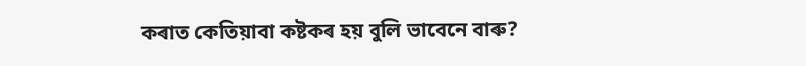কৰাত কেতিয়াবা কষ্টকৰ হয় বুলি ভাবেনে বাৰু?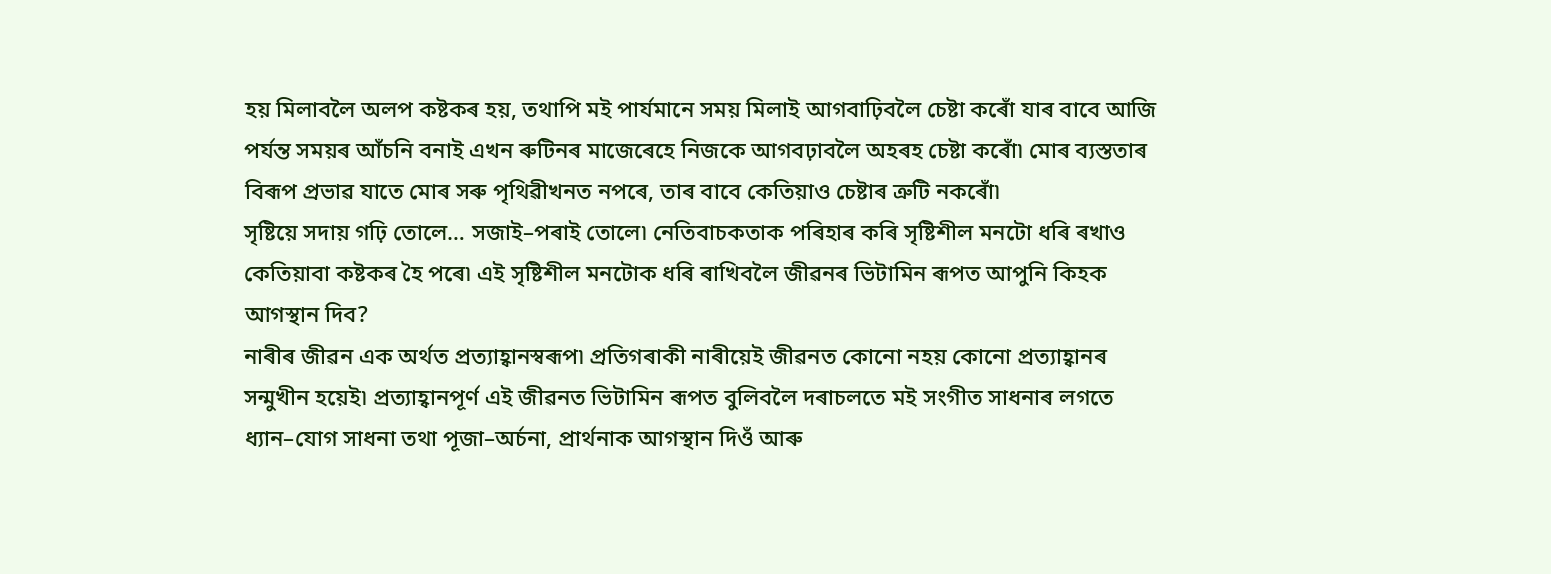হয় মিলাবলৈ অলপ কষ্টকৰ হয়, তথাপি মই পার্যমানে সময় মিলাই আগবাঢ়িবলৈ চেষ্টা কৰোঁ যাৰ বাবে আজি পর্যন্ত সময়ৰ আঁচনি বনাই এখন ৰুটিনৰ মাজেৰেহে নিজকে আগবঢ়াবলৈ অহৰহ চেষ্টা কৰোঁ৷ মোৰ ব্যস্ততাৰ বিৰূপ প্রভাৱ যাতে মোৰ সৰু পৃথিৱীখনত নপৰে, তাৰ বাবে কেতিয়াও চেষ্টাৰ ত্রুটি নকৰোঁ৷
সৃষ্টিয়ে সদায় গঢ়ি তোলে… সজাই–পৰাই তোলে৷ নেতিবাচকতাক পৰিহাৰ কৰি সৃষ্টিশীল মনটো ধৰি ৰখাও কেতিয়াবা কষ্টকৰ হৈ পৰে৷ এই সৃষ্টিশীল মনটোক ধৰি ৰাখিবলৈ জীৱনৰ ভিটামিন ৰূপত আপুনি কিহক আগস্থান দিব?
নাৰীৰ জীৱন এক অর্থত প্রত্যাহ্বানস্বৰূপ৷ প্রতিগৰাকী নাৰীয়েই জীৱনত কোনো নহয় কোনো প্রত্যাহ্বানৰ সন্মুখীন হয়েই৷ প্রত্যাহ্বানপূর্ণ এই জীৱনত ভিটামিন ৰূপত বুলিবলৈ দৰাচলতে মই সংগীত সাধনাৰ লগতে ধ্যান–যোগ সাধনা তথা পূজা–অর্চনা, প্রার্থনাক আগস্থান দিওঁ আৰু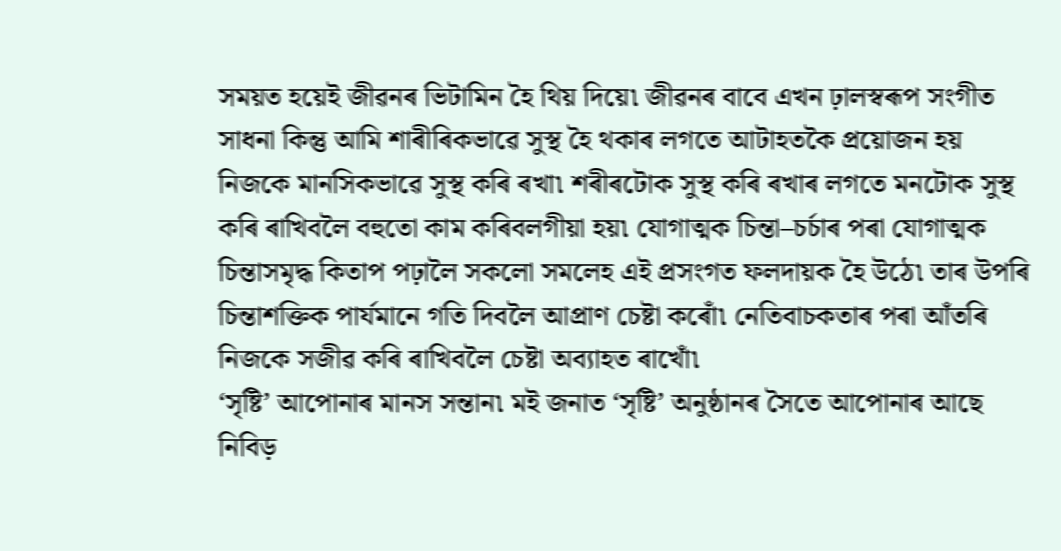সময়ত হয়েই জীৱনৰ ভিটামিন হৈ থিয় দিয়ে৷ জীৱনৰ বাবে এখন ঢ়ালস্বৰূপ সংগীত সাধনা কিন্তু আমি শাৰীৰিকভাৱে সুস্থ হৈ থকাৰ লগতে আটাহতকৈ প্রয়োজন হয় নিজকে মানসিকভাৱে সুস্থ কৰি ৰখা৷ শৰীৰটোক সুস্থ কৰি ৰখাৰ লগতে মনটোক সুস্থ কৰি ৰাখিবলৈ বহুতো কাম কৰিবলগীয়া হয়৷ যোগাত্মক চিন্তা–চর্চাৰ পৰা যোগাত্মক চিন্তাসমৃদ্ধ কিতাপ পঢ়ালৈ সকলো সমলেহ এই প্রসংগত ফলদায়ক হৈ উঠে৷ তাৰ উপৰি চিন্তাশক্তিক পার্যমানে গতি দিবলৈ আপ্রাণ চেষ্টা কৰোঁ৷ নেতিবাচকতাৰ পৰা আঁতৰি নিজকে সজীৱ কৰি ৰাখিবলৈ চেষ্টা অব্যাহত ৰাখোঁ৷
‘সৃষ্টি’ আপোনাৰ মানস সন্তান৷ মই জনাত ‘সৃষ্টি’ অনুষ্ঠানৰ সৈতে আপোনাৰ আছে নিবিড়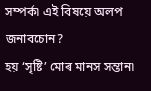সম্পর্ক৷ এই বিষয়ে অলপ জনাবচোন?
হয় ‘সৃষ্টি’ মোৰ মানস সন্তান৷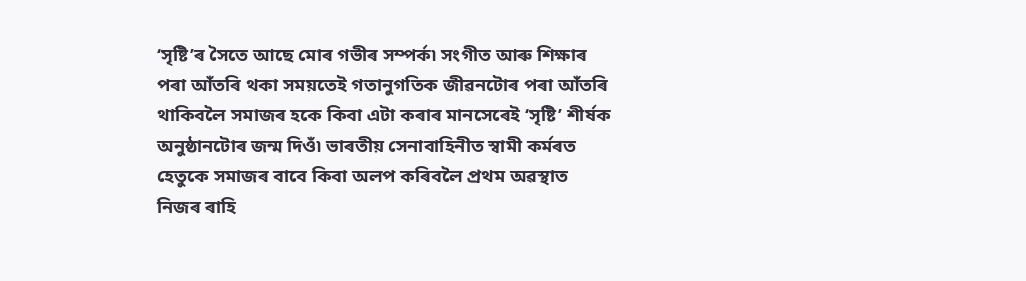‘সৃষ্টি’ৰ সৈতে আছে মোৰ গভীৰ সম্পর্ক৷ সংগীত আৰু শিক্ষাৰ পৰা আঁতৰি থকা সময়তেই গতানুগতিক জীৱনটোৰ পৰা আঁতৰি থাকিবলৈ সমাজৰ হকে কিবা এটা কৰাৰ মানসেৰেই ‘সৃষ্টি’ শীর্ষক অনুষ্ঠানটোৰ জন্ম দিওঁ৷ ভাৰতীয় সেনাবাহিনীত স্বামী কর্মৰত হেতুকে সমাজৰ বাবে কিবা অলপ কৰিবলৈ প্রথম অৱস্থাত নিজৰ ৰাহি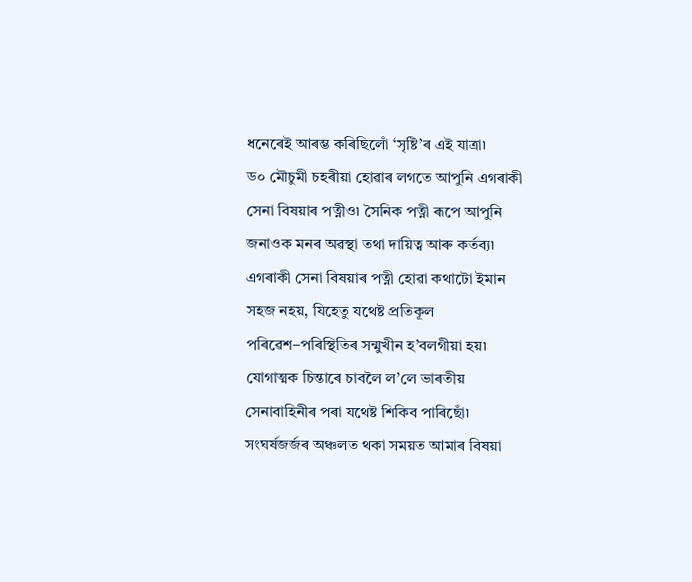ধনেৰেই আৰম্ভ কৰিছিলোঁ ‘সৃষ্টি’ৰ এই যাত্রা৷
ড০ মৌচুমী চহৰীয়া হোৱাৰ লগতে আপুনি এগৰাকী সেনা বিষয়াৰ পত্নীও৷ সৈনিক পত্নী ৰূপে আপুনি জনাওক মনৰ অৱস্থা তথা দায়িত্ব আৰু কর্তব্য৷
এগৰাকী সেনা বিষয়াৰ পত্নী হোৱা কথাটো ইমান সহজ নহয়, যিহেতু যথেষ্ট প্রতিকূল পৰিৱেশ–পৰিস্থিতিৰ সন্মুখীন হ’বলগীয়া হয়৷ যোগাত্মক চিন্তাৰে চাবলৈ ল’লে ভাৰতীয় সেনাবাহিনীৰ পৰা যথেষ্ট শিকিব পাৰিছোঁ৷ সংঘর্ষজর্জৰ অঞ্চলত থকা সময়ত আমাৰ বিষয়া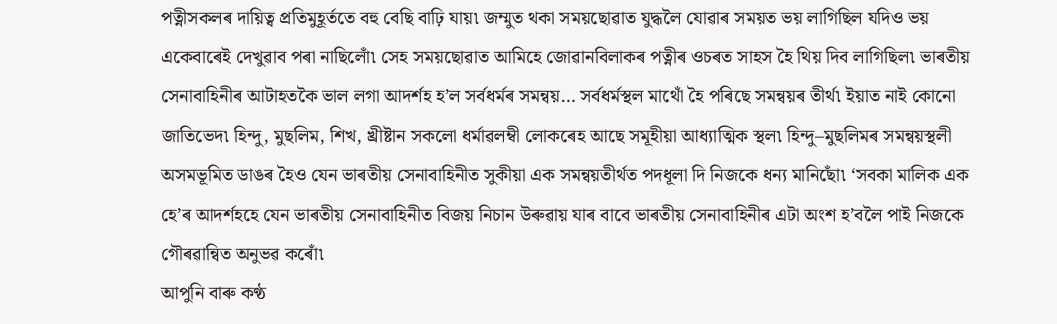পত্নীসকলৰ দায়িত্ব প্রতিমুহূর্ততে বহু বেছি বাঢ়ি যায়৷ জম্মুত থকা সময়ছোৱাত যুদ্ধলৈ যোৱাৰ সময়ত ভয় লাগিছিল যদিও ভয় একেবাৰেই দেখুৱাব পৰা নাছিলোঁ৷ সেহ সময়ছোৱাত আমিহে জোৱানবিলাকৰ পত্নীৰ ওচৰত সাহস হৈ থিয় দিব লাগিছিল৷ ভাৰতীয় সেনাবাহিনীৰ আটাহতকৈ ভাল লগা আদর্শহ হ’ল সর্বধর্মৰ সমন্বয়… সর্বধর্মস্থল মাথোঁ হৈ পৰিছে সমন্বয়ৰ তীর্থ৷ ইয়াত নাই কোনো জাতিভেদ৷ হিন্দু, মুছলিম, শিখ, খ্রীষ্টান সকলো ধর্মাৱলম্বী লোকৰেহ আছে সমূহীয়া আধ্যাত্মিক স্থল৷ হিন্দু–মুছলিমৰ সমন্বয়স্থলী অসমভূমিত ডাঙৰ হৈও যেন ভাৰতীয় সেনাবাহিনীত সুকীয়া এক সমন্বয়তীর্থত পদধূলা দি নিজকে ধন্য মানিছোঁ৷ ‘সবকা মালিক এক হে’ৰ আদর্শহহে যেন ভাৰতীয় সেনাবাহিনীত বিজয় নিচান উৰুৱায় যাৰ বাবে ভাৰতীয় সেনাবাহিনীৰ এটা অংশ হ’বলৈ পাই নিজকে গৌৰৱান্বিত অনুভৱ কৰোঁ৷
আপুনি বাৰু কণ্ঠ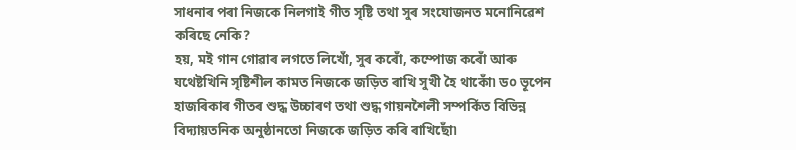সাধনাৰ পৰা নিজকে নিলগাই গীত সৃষ্টি তথা সুৰ সংযোজনত মনোনিৱেশ কৰিছে নেকি?
হয়, মই গান গোৱাৰ লগতে লিখোঁ, সুৰ কৰোঁ, কম্পোজ কৰোঁ আৰু যথেষ্টখিনি সৃষ্টিশীল কামত নিজকে জড়িত ৰাখি সুখী হৈ থাকোঁ৷ ড০ ভূপেন হাজৰিকাৰ গীতৰ শুদ্ধ উচ্চাৰণ তথা শুদ্ধ গায়নশৈলী সম্পর্কিত বিভিন্ন বিদ্যায়তনিক অনুষ্ঠানতো নিজকে জড়িত কৰি ৰাখিছোঁ৷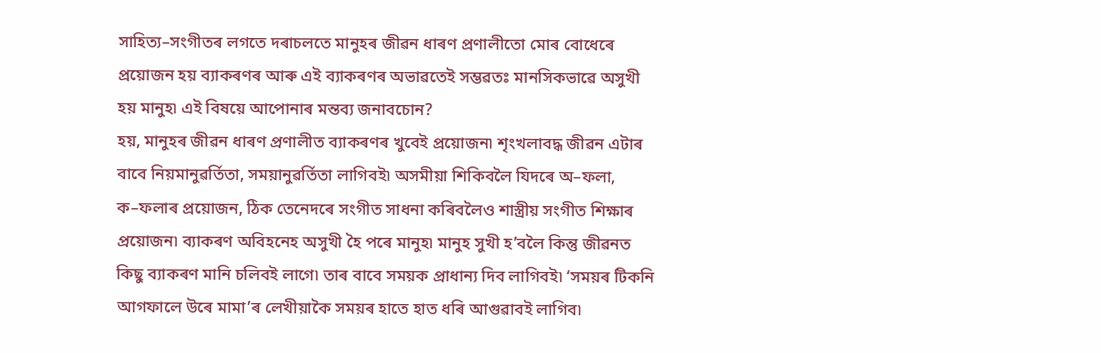সাহিত্য–সংগীতৰ লগতে দৰাচলতে মানুহৰ জীৱন ধাৰণ প্রণালীতো মোৰ বোধেৰে প্রয়োজন হয় ব্যাকৰণৰ আৰু এই ব্যাকৰণৰ অভাৱতেই সম্ভৱতঃ মানসিকভাৱে অসুখী হয় মানুহ৷ এই বিষয়ে আপোনাৰ মন্তব্য জনাবচোন?
হয়, মানুহৰ জীৱন ধাৰণ প্রণালীত ব্যাকৰণৰ খুবেই প্রয়োজন৷ শৃংখলাবদ্ধ জীৱন এটাৰ বাবে নিয়মানুৱর্তিতা, সময়ানুৱর্তিতা লাগিবই৷ অসমীয়া শিকিবলৈ যিদৰে অ–ফলা, ক–ফলাৰ প্রয়োজন, ঠিক তেনেদৰে সংগীত সাধনা কৰিবলৈও শাস্ত্রীয় সংগীত শিক্ষাৰ প্রয়োজন৷ ব্যাকৰণ অবিহনেহ অসুখী হৈ পৰে মানুহ৷ মানুহ সুখী হ’বলৈ কিন্তু জীৱনত কিছু ব্যাকৰণ মানি চলিবই লাগে৷ তাৰ বাবে সময়ক প্রাধান্য দিব লাগিবই৷ ‘সময়ৰ টিকনি আগফালে উৰে মামা’ৰ লেখীয়াকৈ সময়ৰ হাতে হাত ধৰি আগুৱাবই লাগিব৷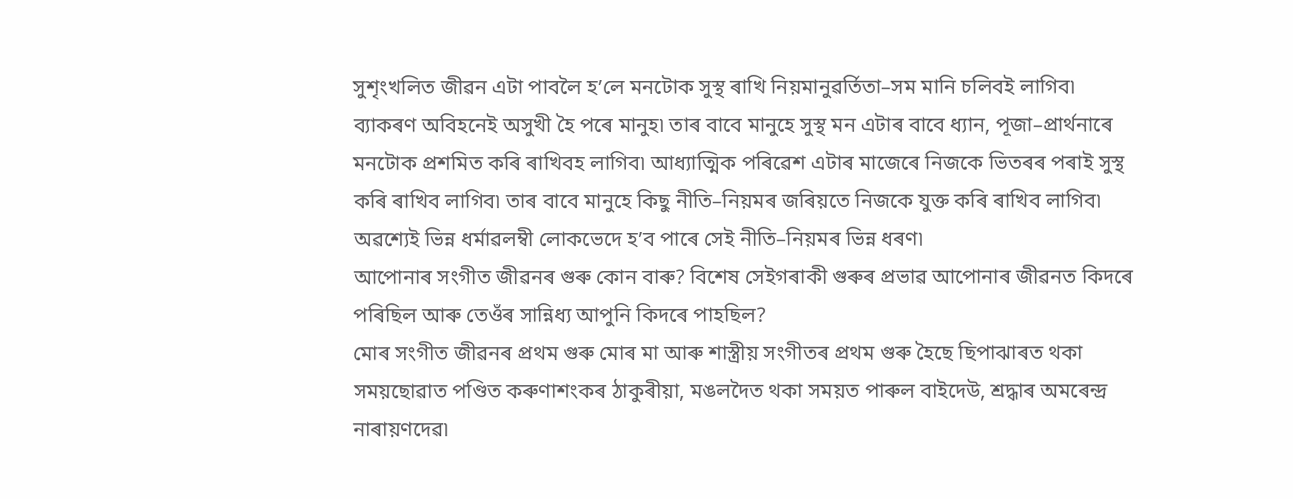সুশৃংখলিত জীৱন এটা পাবলৈ হ’লে মনটোক সুস্থ ৰাখি নিয়মানুৱর্তিতা–সম মানি চলিবই লাগিব৷ ব্যাকৰণ অবিহনেই অসুখী হৈ পৰে মানুহ৷ তাৰ বাবে মানুহে সুস্থ মন এটাৰ বাবে ধ্যান, পূজা–প্রার্থনাৰে মনটোক প্রশমিত কৰি ৰাখিবহ লাগিব৷ আধ্যাত্মিক পৰিৱেশ এটাৰ মাজেৰে নিজকে ভিতৰৰ পৰাই সুস্থ কৰি ৰাখিব লাগিব৷ তাৰ বাবে মানুহে কিছু নীতি–নিয়মৰ জৰিয়তে নিজকে যুক্ত কৰি ৰাখিব লাগিব৷ অৱশ্যেই ভিন্ন ধর্মাৱলম্বী লোকভেদে হ’ব পাৰে সেই নীতি–নিয়মৰ ভিন্ন ধৰণ৷
আপোনাৰ সংগীত জীৱনৰ গুৰু কোন বাৰু? বিশেষ সেইগৰাকী গুৰুৰ প্রভাৱ আপোনাৰ জীৱনত কিদৰে পৰিছিল আৰু তেওঁৰ সান্নিধ্য আপুনি কিদৰে পাহছিল?
মোৰ সংগীত জীৱনৰ প্রথম গুৰু মোৰ মা আৰু শাস্ত্রীয় সংগীতৰ প্রথম গুৰু হৈছে ছিপাঝাৰত থকা সময়ছোৱাত পণ্ডিত কৰুণাশংকৰ ঠাকুৰীয়া, মঙলদৈত থকা সময়ত পাৰুল বাইদেউ, শ্রদ্ধাৰ অমৰেন্দ্র নাৰায়ণদেৱ৷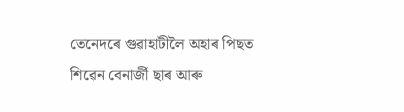তেনেদৰে গুৱাহাটীলৈ অহাৰ পিছত শিৱেন বেনার্জী ছাৰ আৰু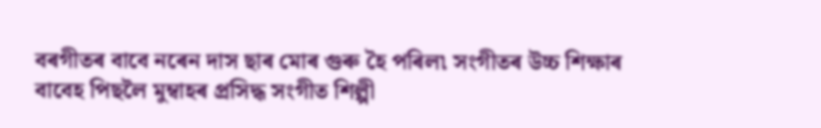বৰগীতৰ বাবে নৰেন দাস ছাৰ মোৰ গুৰু হৈ পৰিল৷ সংগীতৰ উচ্চ শিক্ষাৰ বাবেহ পিছলৈ মুম্বাহৰ প্রসিদ্ধ সংগীত শিল্পী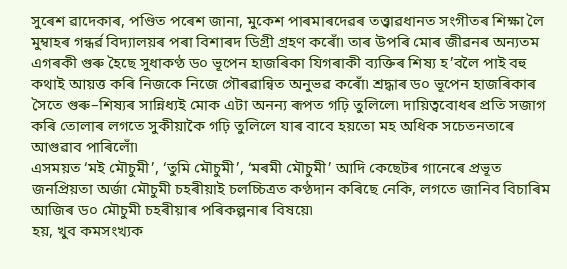সুৰেশ ৱাদেকাৰ, পণ্ডিত পৰেশ জানা, মুকেশ পাৰমাৰদেৱৰ তত্ত্বাৱধানত সংগীতৰ শিক্ষা লৈ মুম্বাহৰ গন্ধর্ৱ বিদ্যালয়ৰ পৰা বিশাৰদ ডিগ্রী গ্রহণ কৰোঁ৷ তাৰ উপৰি মোৰ জীৱনৰ অন্যতম এগৰকী গুৰু হৈছে সুধাকণ্ঠ ড০ ভূপেন হাজৰিকা যিগৰাকী ব্যক্তিৰ শিষ্য হ’বলৈ পাই বহু কথাই আয়ত্ত কৰি নিজকে নিজে গৌৰৱান্বিত অনুভৱ কৰোঁ৷ শ্রদ্ধাৰ ড০ ভূপেন হাজৰিকাৰ সৈতে গুৰু–শিষ্যৰ সান্নিধ্যই মোক এটা অনন্য ৰূপত গঢ়ি তুলিলে৷ দায়িত্ববোধৰ প্রতি সজাগ কৰি তোলাৰ লগতে সুকীয়াকৈ গঢ়ি তুলিলে যাৰ বাবে হয়তো মহ অধিক সচেতনতাৰে আগুৱাব পাৰিলোঁ৷
এসময়ত ‘মই মৌচুমী’, ‘তুমি মৌচুমী’, ‘মৰমী মৌচুমী’ আদি কেছেটৰ গানেৰে প্রভূত জনপ্রিয়তা অর্জা মৌচুমী চহৰীয়াই চলচ্চিত্রত কণ্ঠদান কৰিছে নেকি, লগতে জানিব বিচাৰিম আজিৰ ড০ মৌচুমী চহৰীয়াৰ পৰিকল্পনাৰ বিষয়ে৷
হয়, খুব কমসংখ্যক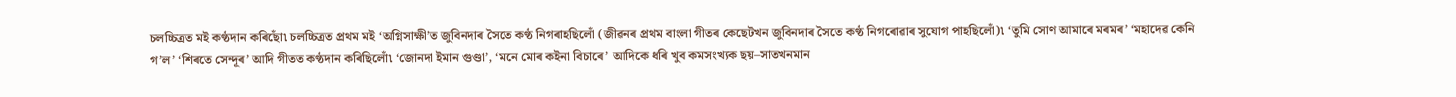চলচ্চিত্রত মই কণ্ঠদান কৰিছোঁ৷ চলচ্চিত্রত প্রথম মই ‘অগ্নিসাক্ষী’ত জুবিনদাৰ সৈতে কণ্ঠ নিগৰাহছিলোঁ (জীৱনৰ প্রথম বাংলা গীতৰ কেছেটখন জুবিনদাৰ সৈতে কণ্ঠ নিগৰোৱাৰ সুযোগ পাহছিলোঁ)৷ ‘তুমি সোণ আমাৰে মৰমৰ’ ‘মহাদেৱ কেনি গ’ল’ ‘শিৰতে সেন্দূৰ’ আদি গীতত কণ্ঠদান কৰিছিলোঁ৷ ‘জোনদা ইমান গুণ্ডা’, ‘মনে মোৰ কইনা বিচাৰে’ আদিকে ধৰি খুব কমসংখ্যক ছয়–সাতখনমান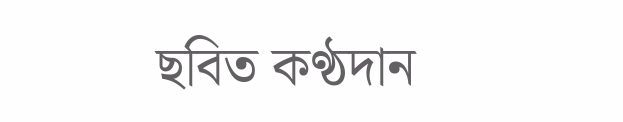ছবিত কণ্ঠদান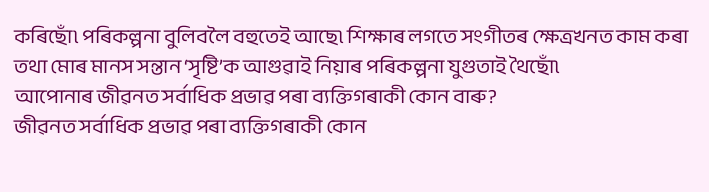কৰিছোঁ৷ পৰিকল্পনা বুলিবলৈ বহুতেই আছে৷ শিক্ষাৰ লগতে সংগীতৰ ক্ষেত্রখনত কাম কৰা তথা মোৰ মানস সন্তান ‘সৃষ্টি’ক আগুৱাই নিয়াৰ পৰিকল্পনা যুগুতাই থৈছোঁ৷
আপোনাৰ জীৱনত সর্বাধিক প্রভাৱ পৰা ব্যক্তিগৰাকী কোন বাৰু?
জীৱনত সর্বাধিক প্রভাৱ পৰা ব্যক্তিগৰাকী কোন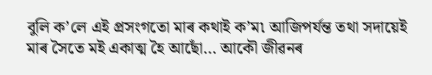বুলি ক’লে এই প্রসংগতো মাৰ কথাই ক’ম৷ আজিপর্যন্ত তথা সদায়েই মাৰ সৈতে মই একাত্ম হৈ আছোঁ… আকৌ জীৱনৰ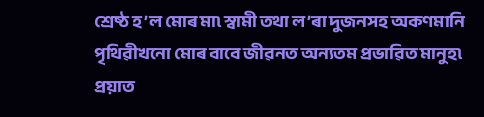শ্রেষ্ঠ হ’ল মোৰ মা৷ স্বামী তথা ল’ৰা দুজনসহ অকণমানি পৃথিৱীখনো মোৰ বাবে জীৱনত অন্যতম প্রভাৱিত মানুহ৷ প্রয়াত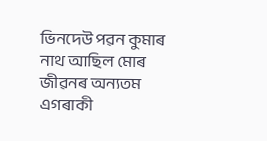ভিনদেউ পৱন কুমাৰ নাথ আছিল মোৰ জীৱনৰ অন্যতম এগৰাকী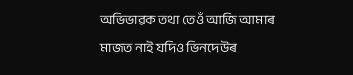অভিভাৱক তথা তেওঁ আজি আমাৰ মাজত নাই যদিও ভিনদেউৰ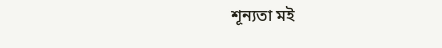শূন্যতা মই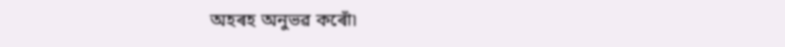অহৰহ অনুভৱ কৰোঁ৷